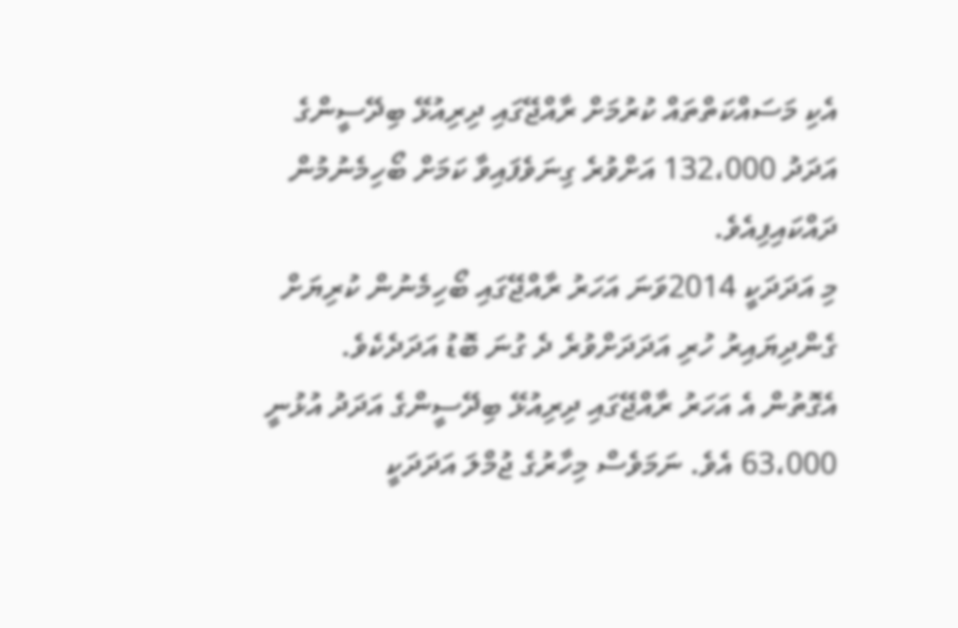އެކި މަސައްކަތްތައް ކުރުމަށް ރާއްޖޭގައި ދިރިއުޅޭ ބިދޭސީންގެ އަދަދު 132،000 އަށްވުރެ ގިނަވެފައިވާ ކަމަށް ބޯހިމެނުމުން ދައްކައިފިއެވެ.
މި އަދަދަކީ 2014ވަނަ އަހަރު ރާއްޖޭގައި ބޯހިމެނުން ކުރިޔަށް ގެންދިޔައިރު ހުރި އަދަދަށްވުރެ ދެ ގުނަ ބޮޑު އަދަދެކެވެ. އެގޮތުން އެ އަހަރު ރާއްޖޭގައި ދިރިއުޅޭ ބިދޭސީންގެ އަދަދު އުޅުނީ 63،000 އެވެ. ނަމަވެސް މިހާރުގެ ޖުމްލަ އަދަދަކީ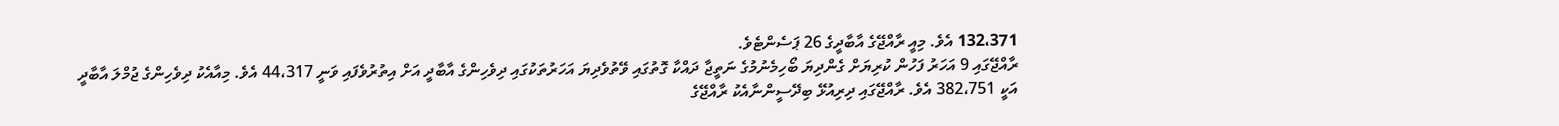132،371 އެވެ. މިއީ ރާއްޖޭގެ އާބާދީގެ 26 ޕަސެންޓެވެ.
ރާއްޖޭގައި 9 އަހަރު ފަހުން ކުރިޔަށް ގެންދިޔަ ބޯހިމެނުމުގެ ނަތީޖާ ދައްކާ ގޮތުގައި ވޭތުވެދިޔަ އަހަރުތަކުގައި ދިވެހިންގެ އާބާދީ އަށް އިތުރުވެފައި ވަނީ 44،317 އެވެ. މިއާއެކު ދިވެހިންގެ ޖުމްލަ އާބާދީ އަކީ 382،751 އެވެ. ރާއްޖޭގައި ދިރިއުޅޭ ބިދޭސީންނާއެކު ރާއްޖޭގެ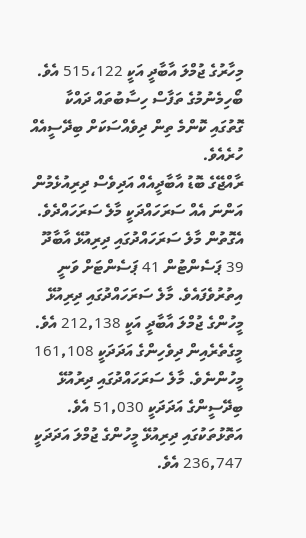މިހާރުގެ ޖުމްލަ އާބާދީ އަކީ 515،122 އެވެ.
ބޯހިމެނުމުގެ ތަފާސް ހިސާބުތައް ދައްކާ ގޮތުގައި ކޮންމެ ތިން ދިވެއްސަކަށް ބިދޭސީއެއް ހުރެއެވެ.
ރާއްޖޭގެ ބޮޑު އާބާދީއެއް އަދިވެސް ދިރިއުޅެމުން އަންނަ އެއް ސަރަހައްދަކީ މާލެ ސަރަހައްދެވެ. އެގޮތުން މާލެ ސަރަހައްދުގައި ދިރިއުޅޭ އާބާދޫ 39 ޕަސެންޓުން 41 ޕަސެންޓަށް ވަނީ އިތުރުވެފައެވެ. މާލެ ސަރަހައްދުގައި ދިރިއުޅޭ މީހުންގެ ޖުމްލަ އާބާދީ އަކީ 212,138 އެވެ. މީގެތެރެއިން ދިވެހިންގެ އަދަދަކީ 161,108 މީހުންނެވެ. މާލެ ސަރަހައްދުގައި ދިރުއުޅޭ ބިދޭސީންގެ އަދަދަކީ 51,030 އެވެ.
އަތޮޅުތަކުގައި ދިރިއުޅޭ މީހުންގެ ޖުމްލަ އަދަދަކީ 236,747 އެވެ.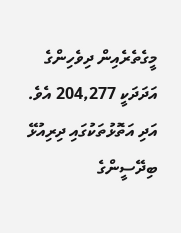މީގެތެރެއިން ދިވެހިންގެ އަދަދަކީ 204,277 އެވެ. އަދި އަތޮޅުތަކުގައި ދިރިއުޅޭ ބިދޭސީންގެ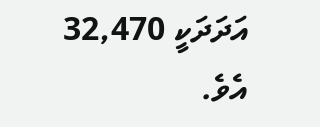އަދަދަކީ 32,470 އެވެ.